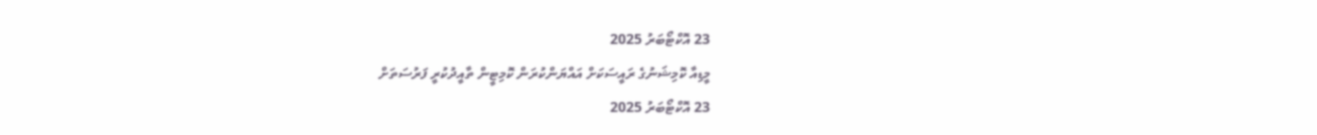23 އޮކްޓޯބަރު 2025
މީޑިއާ ކޮމިޝަނުގެ ރައީސަކަށް އައްޔަންކުރަން ކޮމިޓީން ތާއީދުކުރީ ފަރުސަތަށް
23 އޮކްޓޯބަރު 2025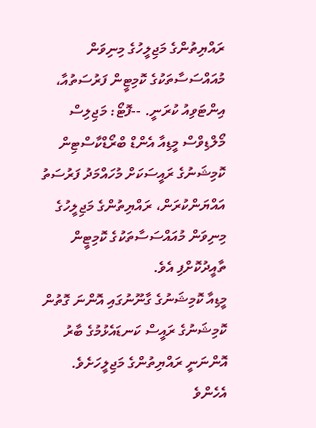ރައްޔިތުންގެ މަޖިލީހުގެ މިނިވަން މުއައްސަސާތަކުގެ ކޮމިޓީން ފަރުސަތުއާ، އިންޓަވިއު ކުރަނީ. --ފޮޓޯ: މަޖިލިސް
މޯލްޑިވްސް މީޑިއާ އެންޑް ބްރޯޑްކާސްޓިން ކޮމިޝަނުގެ ރައީސަކަށް މުހައްމަދު ފަރުސަތު އައްޔަންކުރަން، ރައްޔިތުންގެ މަޖިލީހުގެ މިނިވަން މުއައްސަސާތަކުގެ ކޮމިޓީން ތާއީދުކޮށްފި އެވެ.
މީޑިއާ ކޮމިޝަނުގެ ގާނޫނުގައި އޮންނަ ގޮތުން ކޮމިޝަނުގެ ރައީސް ކަނޑައެޅުމުގެ ބާރު އޮންނަނީ ރައްޔިތުންގެ މަޖިލީހަށެވެ. އެހެންވެ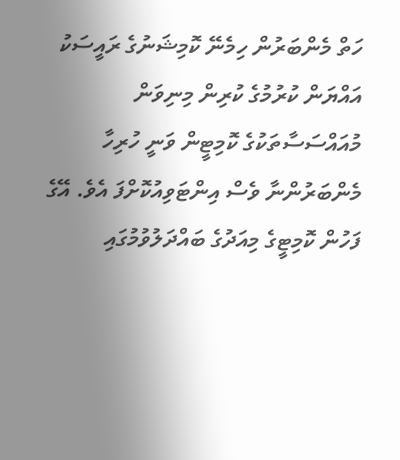ހަތް މެންބަރުން ހިމެނޭ ކޮމިޝަނުގެ ރައީސަކު އައްޔަން ކުރުމުގެ ކުރިން މިނިވަން މުއައްސަސާތަކުގެ ކޮމިޓީން ވަނީ ހުރިހާ މެންބަރުންނާ ވެސް އިންޓަވިއުކޮށްފަ އެވެ. އޭގެ ފަހުން ކޮމިޓީގެ މިއަދުގެ ބައްދަލުވުމުގައި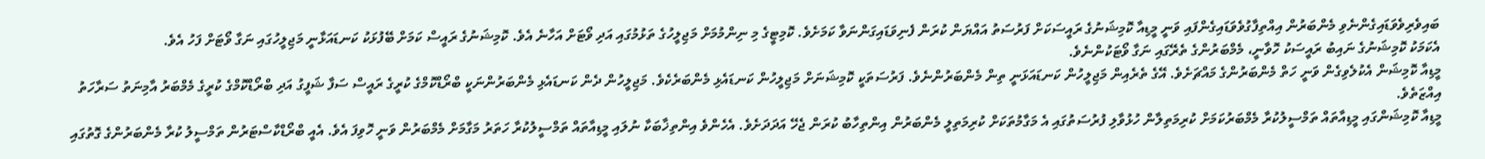ބައިވެރިވެވަޑައިގެންނެވި މެންބަރުން އިއްތިފާގުވެވަޑައިގެންފައި ވަނީ މީޑިއާ ކޮމިޝަނުގެ ރައީސަކަށް ފަރުސަތު އައްޔަން ކުރަން ފެނިވަޑައިގަންނަވާ ކަމަށެވެ. ކޮމިޓީގެ މި ނިންމުމަށް މަޖިލީހުގެ ތަޅުމުގައި އަދި ވޯޓަށް އަހާނެ އެވެ. ކޮމިޝަނުގެ ރައީސް ކަމަށް ބޭފުޅަކު ކަނޑައަޅާނީ މަޖިލީހުގައި ނަގާ ވޯޓަށް ފަހު އެވެ.
އެކަމަކު ކޮމިޝަނުގެ ނައިބު ރައީސަކު ހޮވާނީ، މެމްބަރުންގެ ތެރޭގައި ނަގާ ވޯޓަކުންނެވެ.
މީޑިއާ ކޮމިޝަން އެކުލެވިގެން ވަނީ ހަތް މެންބަރުންގެ މައްޗަށެވެ. އޭގެ ތެރެއިން މަޖިލީހުން ކަނޑައަޅަނީ ތިން މެންބަރުންނެވެ. ފަރުސަތަކީ ކޮމިޝަނަށް މަޖިލީހުން ކަނޑައެޅި މެންބަރެކެވެ. މަޖިލީހުން ދެން ކަނޑައެޅި މެންބަރުންނަކީ ބްރޯޑްކޮމްގެ ކުރީގެ ރައީސް ސަފާ ޝަފީގު އަދި ބްރޯޑްކޮމްގެ ކުރީގެ މެމްބަރު އާމިނަތު ސަރާހަތު އިއްޒަތެވެ.
މީޑިއާ ކޮމިޝަންގައި މީޑިއާތައް ތަމްސީލުކުރާ މެމްބަރުކަމަށް ކުރިމަތިލާން ހުޅުވާލި ފުރުސަތުގައި އެ މަގާމުތަކަށް ކުރިމަތިލީ މެންބަރުން އިންތިހާބު ކުރަން ޖެހޭ އަދަދަށެވެ. އެހެންވެ އިންތިޚާބަކާ ނުލައި މީޑިއާތައް ތަމްސީލުކުރާ ހަތަރު މަގާމަށް މެމްބަރުން ވަނީ ހޮވިފަ އެވެ. އެއީ ބްރޯޑްކާސްޓަރުން ތަމްސީލު ކުރާ މެންބަރުންގެ ގޮތުގައި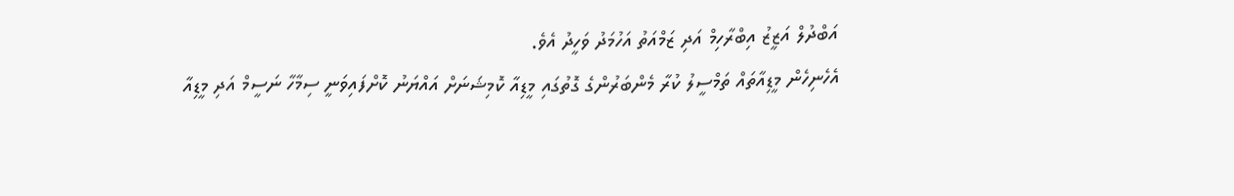އަބްދުލް އަޒީޒު އިބްރާހިމް އަދި ޒަމްއަތު އަހުމަދު ވަހީދު އެވެ.
އެހެނިހެން މީޑިއާތައް ތަމްސީލު ކުރާ މެންބަރުންގެ ގޮތުގައި މީޑިއާ ކޮމިޝަނަށް އައްޔަނު ކޮށްފައިވަނީ ސިމާހާ ނަސީމް އަދި މީޑިއާ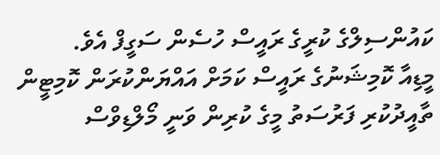ކައުންސިލްގެ ކުރީގެ ރައީސް ހުސެން ސަގީފް އެވެ.
މީޑިއާ ކޮމިޝަނުގެ ރައީސް ކަމަށް އައްޔަންކުރަން ކޮމިޓީން ތާއީދުކުރި ފަރުސަތު މީގެ ކުރިން ވަނީ މޯލްޑިވްސް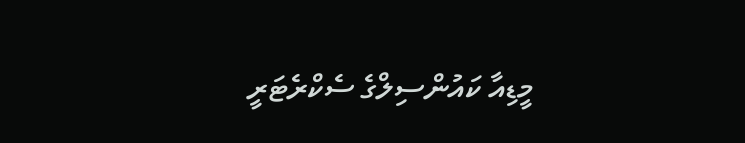މީޑިއާ ކައުންސިލްގެ ސެކްރެޓަރީ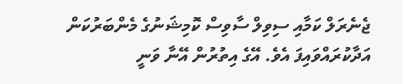ޖެނެރަލް ކަމާއި ސިވިލް ސާވިސް ކޮމިޝަނުގެ މެންބަރުކަން އަދާކުރައްވައިފަ އެވެ. އޭގެ އިތުރުން އޭނާ ވަނީ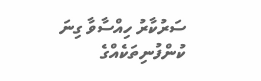ސަރުކާރު ހިއްސާވާ ގިނަ ކުންފުނިތަކެއްގެ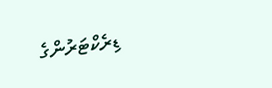ޑިރެކްޓަރުންގެ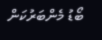ބޯޑު މެންބަރުކަން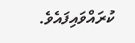ކުރައްވައިފައެވެ.